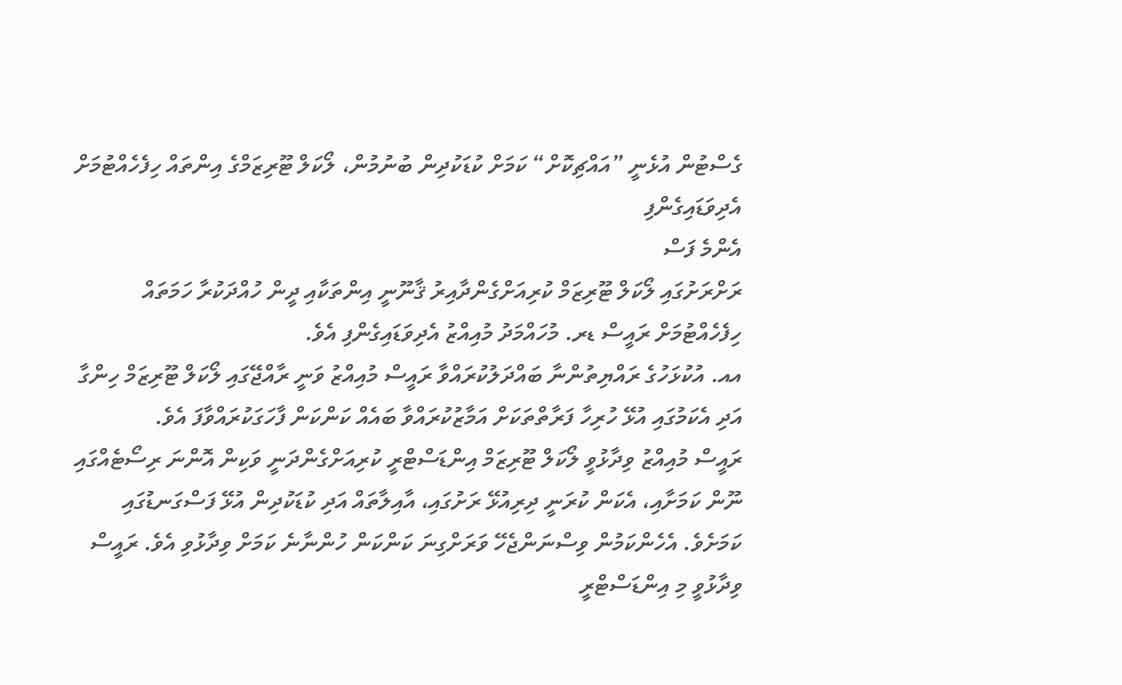ގެސްޓުން އުޅެނީ ”އައްޗިކޮށް“ ކަމަށް ކުޑަކުދިން ބުނުމުން، ލޯކަލް ޓޫރިޒަމްގެ އިންތައް ހިފެހެއްޓުމަށް އެދިވަޑައިގެންފި
އެންމެ ފަސް
ރަށްރަށުގައި ލޯކަލް ޓޫރިޒަމް ކުރިއަށްގެންދާއިރު ޤާނޫނީ އިންތަކާއި ދީން ހުއްދަކުރާ ހަމަތައް ހިފެހެއްޓުމަށް ރައީސް ޑރ. މުހައްމަދު މުއިއްޒު އެދިވަޑައިގެންފި އެވެ.
އއ. އުކުޅަހުގެ ރައްޔިތުންނާ ބައްދަލުކުރައްވާ ރައީސް މުއިއްޒު ވަނީ ރާއްޖޭގައި ލޯކަލް ޓޫރިޒަމް ހިންގާ އަދި އެކަމުގައި އުޅޭ ހުރިހާ ފަރާތްތަކަށް އަމާޒުކުރައްވާ ބައެއް ކަންކަން ފާހަގަކުރައްވާފަ އެވެ.
ރައީސް މުއިއްޒު ވިދާޅުވީ ލޯކަލް ޓޫރިޒަމް އިންޑަސްޓްރީ ކުރިއަށްގެންދަނީ ވަކިން އޮންނަ ރިސޯޓެއްގައި ނޫން ކަމަށާއި، އެކަން ކުރަނީ ދިރިއުޅޭ ރަށުގައި، އާއިލާތައް އަދި ކުޑަކުދިން އުޅޭ ފަސްގަނޑުގައި ކަމަށެވެ. އެހެންކަމުން ވިސްނަންޖެހޭ ވަރަށްގިނަ ކަންކަން ހުންނާނެ ކަމަށް ވިދާޅުވި އެވެ. ރައީސް ވިދާޅުވީ މި އިންޑަސްޓްރީ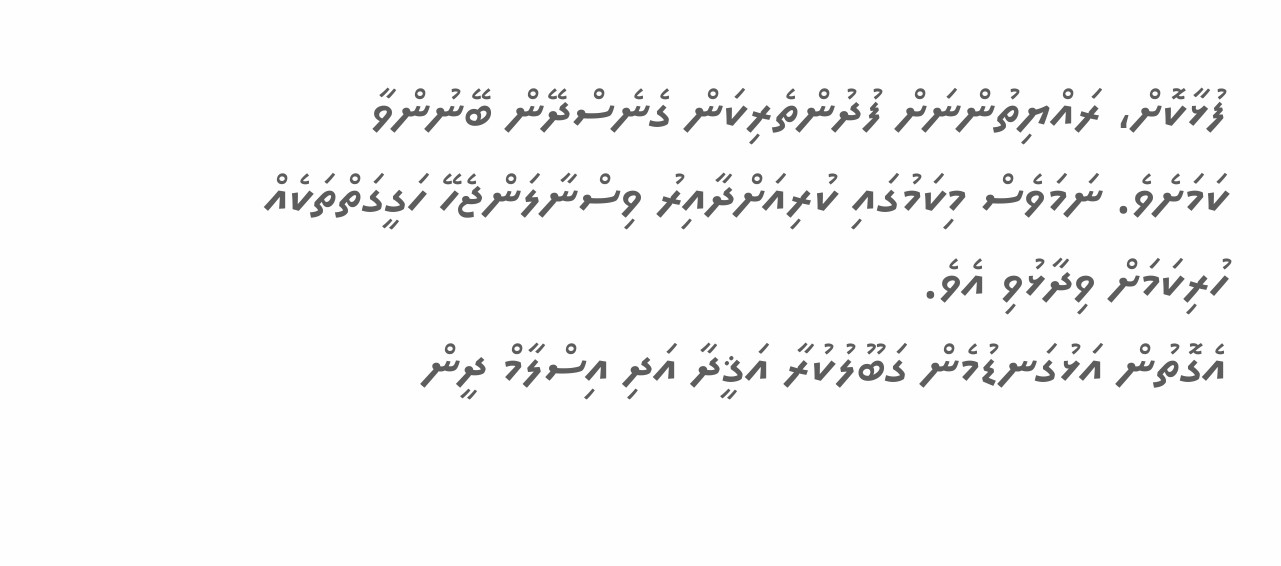ފުޅާކޮށް، ރައްޔިތުންނަށް ފުދުންތެރިކަން ގެނެސްދޭން ބޭނުންވާ ކަމަށެވެ. ނަމަވެސް މިކަމުގައި ކުރިއަށްދާއިރު ވިސްނާލަންޖެހޭ ހަގީގަތްތަކެއް ހުރިކަމަށް ވިދާޅުވި އެވެ.
އެގޮތުން އަޅުގަނޑުމެން ގަބޫލުކުރާ އަޤީދާ އަދި އިސްލާމް ދީން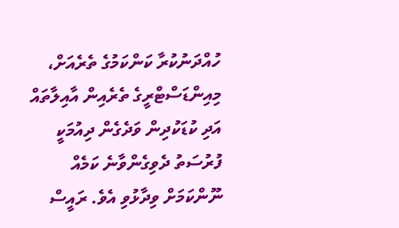ހުއްދަނުކުރާ ކަންކަމުގެ ތެރެއަށް، މިއިންޑަސްޓްރީގެ ތެރެއިން އާއިލާތައް އަދި ކުޑަކުދިން ވަދެގެން ދިއުމަކީ ފުރުސަތު ދެވިގެންވާނެ ކަމެއް ނޫންކަމަށް ވިދާޅުވި އެވެ. ރައީސް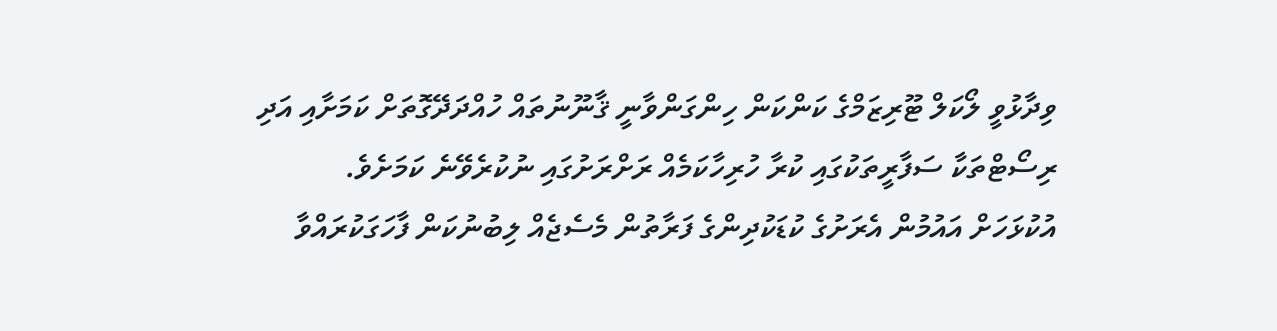ވިދާޅުވީ ލޯކަލް ޓޫރިޒަމްގެ ކަންކަން ހިންގަންވާނީ ޤާނޫނުތައް ހުއްދަދޭގޮތަށް ކަމަށާއި އަދި ރިސޯޓްތަކާ ސަފާރީތަކުގައި ކުރާ ހުރިހާކަމެއް ރަށްރަށުގައި ނުކުރެވޭނެ ކަމަށެވެ.
އުކުޅަހަށް އައުމުން އެރަށުގެ ކުޑަކުދިންގެ ފަރާތުން މެސެޖެއް ލިބުނުކަން ފާހަގަކުރައްވާ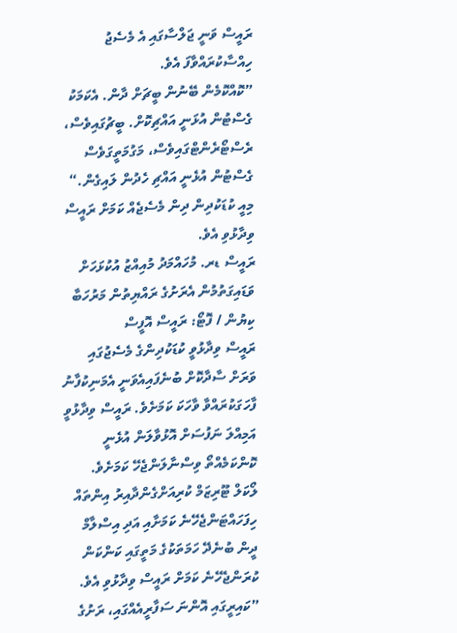ރައީސް ވަނީ ޖަލްސާގައި އެ މެސެޖު ހިއްސާކުރައްވާފަ އެވެ.
”ކޮއްކޮމެން ބޭނުން ބީޗަށް ދާން. އެކަމަކު ގެސްޓުން އުޅަނީ އައްޗިކޮށް. ބީޗުގައިވެސް، ރެސްޓޯރެންޓްގައިވެސް، މަގުމަތީގަވެސް ގެސްޓުން އުޅެނީ އައްޗި ހެދުން ލައިގެން.“ މިއީ ކުޑަކުދިން ދިން މެސެޖެއް ކަމަށް ރައީސް ވިދާޅުވި އެވެ.
ރައީސް ޑރ. މުހައްމަދު މުއިއްޒު އުކުޅަހަށް ވަޑައިގަތުމުން އެރަށުގެ ރައްޔިތުން މަރުހަބާ ކިޔުން / ފޮޓޯ: ރައީސް އޮފީސް
ރައީސް ވިދާޅުވީ ކުޑަކުދިންގެ މެސެޖުގައި ވަރަށް ސާދާކޮށް ބުނެފައިއެވަނީ އެމަނިކުފާނު ފާހަގަކުރައްވާ ވާހަކަ ކަމަށެވެ. ރައީސް ވިދާޅުވީ އަމިއްލަ ނަފުސަށް އޮޅުވާލަން އުޅެނީ ކޮންކަމެއްތޯ ވިސްނާލަންޖެހޭ ކަމަށެވެ.
ލޯކަލް ޓޫރިޒަމް ކުރިއަށްގެންދާއިރު އިންތައް ހިފަހައްޓަންޖެހޭނެ ކަމަށާއި އަދި އިސްލާމް ދީން ބުނެދޭ ހަމަތަކުގެ މަތީގައި ކަންކަން ކުރަންޖެހޭނެ ކަމަށް ރައީސް ވިދާޅުވި އެވެ.
”ކައިރީގައި އޮންނަ ސަފާރީއެއްގައި، ރަށުގެ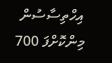އިހްތިސާސުން މިންކޮށްފަ 700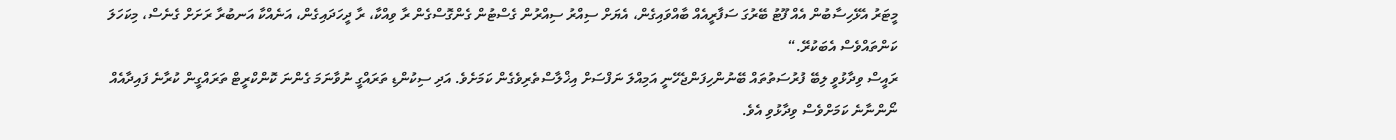މީޓަރު އެޅޭހިސާބުން އެއް ފޫޓު ބޭރުގަ ސަފާރީއެއް ބާއްވައިގެން، އެޔަށް ސިއްރު ސިއްރުން ގެސްޓުން ގެންގޮސްގެން ރާ ވިއްކާ، ރާ ދީހަދައިގެން، އަނެއްކާ އަނބުރާ ރަށަށް ގެނެސް، މިކަހަލަ ކަންތައްވެސް އެބަކުރޭ.“
ރައީސް ވިދާޅުވީ ލިބޭ ފުރުސަތުތައް ބޭނުންހިފަންޖެހޭނީ އަމިއްލަ ނަފްސަށް އިޚްލާސްތެރިވެގެން ކަމަށެވެ. އަދި ސިކުންޑި ތަރައްގީ ނުވާނަމަ ގެންނަ ކޮންކްރީޓް ތަރައްގީން ކުރާނެ ފައިދާއެއް ނޯންނާނެ ކަމަށްވެސް ވިދާޅުވި އެވެ.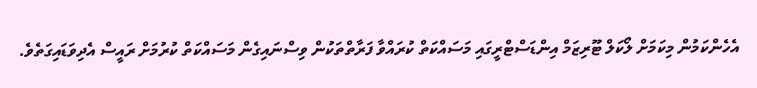އެހެންކަމުން މިކަމަށް ލޯކަލް ޓޫރިޒަމް އިންޑަސްޓްރީގައި މަސައްކަތް ކުރައްވާ ފަރާތްތަކުން ވިސްނައިގެން މަސައްކަތް ކުރުމަށް ރައީސް އެދިވަޑައިގަތެވެ.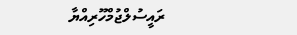ރައީސުލްޖުމްހޫރިއްޔާ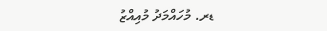ޑރ. މުހައްމަދު މުއިއްޒު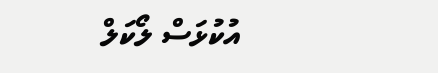އުކުޅަސް ލޯކަލް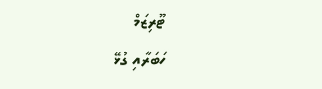ޓޫރިޒަމް
ހަބަރާއި ގުޅޭ